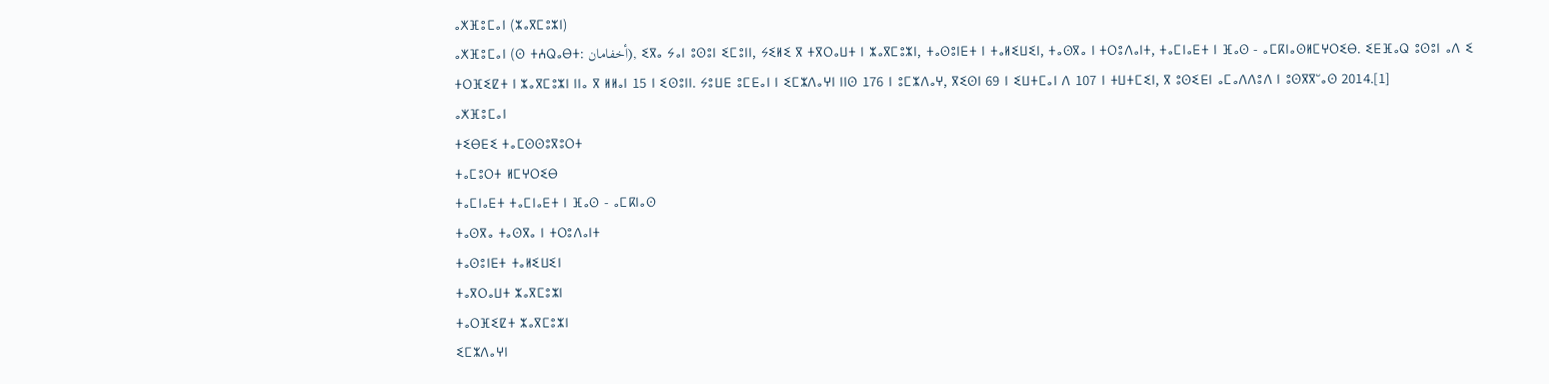ⴰⵅⴼⵓⵎⴰⵏ (ⵣⴰⴳⵎⵓⵣⵏ)
ⴰⵅⴼⵓⵎⴰⵏ (ⵙ ⵜⵄⵕⴰⴱⵜ: أخفامان), ⵉⴳⴰ ⵢⴰⵏ ⵓⵙⵓⵏ ⵉⵎⵓⵏⵏ, ⵢⵉⵍⵉ ⴳ ⵜⴳⵔⴰⵡⵜ ⵏ ⵣⴰⴳⵎⵓⵣⵏ, ⵜⴰⵙⵓⵏⴹⵜ ⵏ ⵜⴰⵍⵉⵡⵉⵏ, ⵜⴰⵙⴳⴰ ⵏ ⵜⵔⵓⴷⴰⵏⵜ, ⵜⴰⵎⵏⴰⴹⵜ ⵏ ⴼⴰⵙ - ⴰⵎⴽⵏⴰⵙⵍⵎⵖⵔⵉⴱ. ⵉⴹⴼⴰⵕ ⵓⵙⵓⵏ ⴰⴷ ⵉ ⵜⵔⴼⵉⵇⵜ ⵏ ⵣⴰⴳⵎⵓⵣⵏ ⵏⵏⴰ ⴳ ⵍⵍⴰⵏ 15 ⵏ ⵉⵙⵓⵏⵏ. ⵢⵓⵡⴹ ⵓⵎⴹⴰⵏ ⵏ ⵉⵎⵣⴷⴰⵖⵏ ⵏⵏⵙ 176 ⵏ ⵓⵎⵣⴷⴰⵖ, ⴳⵉⵙⵏ 69 ⵏ ⵉⵡⵜⵎⴰⵏ ⴷ 107 ⵏ ⵜⵡⵜⵎⵉⵏ, ⴳ ⵓⵙⵉⴹⵏ ⴰⵎⴰⴷⴷⵓⴷ ⵏ ⵓⵙⴳⴳⵯⴰⵙ 2014.[1]
ⴰⵅⴼⵓⵎⴰⵏ
ⵜⵉⴱⴹⵉ ⵜⴰⵎⵙⵙⵓⴳⵓⵔⵜ
ⵜⴰⵎⵓⵔⵜ ⵍⵎⵖⵔⵉⴱ
ⵜⴰⵎⵏⴰⴹⵜ ⵜⴰⵎⵏⴰⴹⵜ ⵏ ⴼⴰⵙ - ⴰⵎⴽⵏⴰⵙ
ⵜⴰⵙⴳⴰ ⵜⴰⵙⴳⴰ ⵏ ⵜⵔⵓⴷⴰⵏⵜ
ⵜⴰⵙⵓⵏⴹⵜ ⵜⴰⵍⵉⵡⵉⵏ
ⵜⴰⴳⵔⴰⵡⵜ ⵣⴰⴳⵎⵓⵣⵏ
ⵜⴰⵔⴼⵉⵇⵜ ⵣⴰⴳⵎⵓⵣⵏ
ⵉⵎⵣⴷⴰⵖⵏ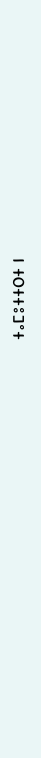ⵜⴰⵎⵓⵜⵜⵔⵜ ⵏ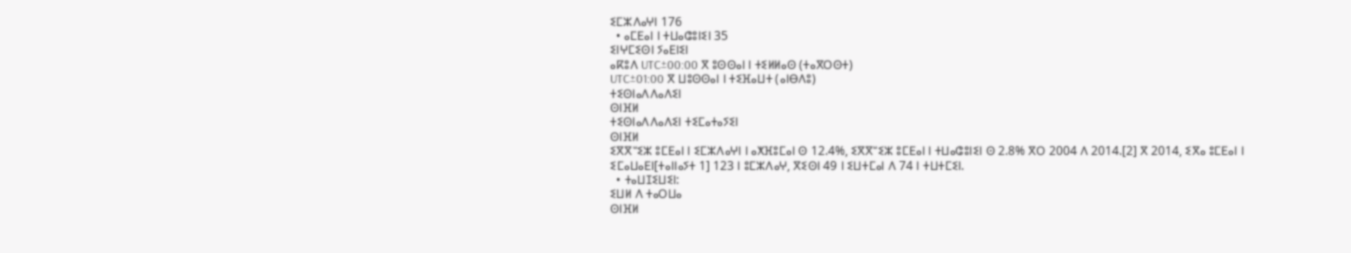ⵉⵎⵣⴷⴰⵖⵏ 176
  • ⴰⵎⴹⴰⵏ ⵏ ⵜⵡⴰⵛⵓⵏⵉⵏ 35
ⵉⵏⵖⵎⵉⵙⵏ ⵢⴰⴹⵏⵉⵏ
ⴰⴽⵓⴷ UTC±00:00 ⴳ ⵓⵙⵙⴰⵏ ⵏ ⵜⵉⵍⵍⴰⵙ (ⵜⴰⴳⵔⵙⵜ)
UTC±01:00 ⴳ ⵡⵓⵙⵙⴰⵏ ⵏ ⵜⵉⴼⴰⵡⵜ (ⴰⵏⴱⴷⵓ)
ⵜⵉⵙⵏⴰⴷⴷⴰⴷⵉⵏ
ⵙⵏⴼⵍ
ⵜⵉⵙⵏⴰⴷⴷⴰⴷⵉⵏ ⵜⵉⵎⴰⵜⴰⵢⵉⵏ
ⵙⵏⴼⵍ
ⵉⴳⴳⵯⵉⵣ ⵓⵎⴹⴰⵏ ⵏ ⵉⵎⵣⴷⴰⵖⵏ ⵏ ⴰⵅⴼⵓⵎⴰⵏ ⵙ 12.4%, ⵉⴳⴳⵯⵉⵣ ⵓⵎⴹⴰⵏ ⵏ ⵜⵡⴰⵛⵓⵏⵉⵏ ⵙ 2.8% ⴳⵔ 2004 ⴷ 2014.[2] ⴳ 2014, ⵉⴳⴰ ⵓⵎⴹⴰⵏ ⵏ ⵉⵎⴰⵡⴰⴹⵏ[ⵜⴰⵏⵏⴰⵢⵜ 1] 123 ⵏ ⵓⵎⵣⴷⴰⵖ, ⴳⵉⵙⵏ 49 ⵏ ⵉⵡⵜⵎⴰⵏ ⴷ 74 ⵏ ⵜⵡⵜⵎⵉⵏ.
  • ⵜⴰⵡⵊⵉⵡⵉⵏ:
ⵉⵡⵍ ⴷ ⵜⴰⵔⵡⴰ
ⵙⵏⴼⵍ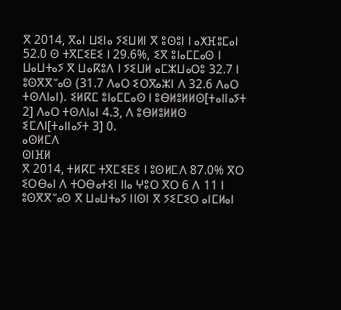ⴳ 2014, ⴳⴰⵏ ⵡⵉⵏⴰ ⵢⵉⵡⵍⵏ ⴳ ⵓⵙⵓⵏ ⵏ ⴰⵅⴼⵓⵎⴰⵏ 52.0 ⵙ ⵜⴳⵎⵉⴹⵉ ⵏ 29.6%, ⵉⴳ ⵓⵏⴰⵎⵎⴰⵙ ⵏ ⵡⴰⵡⵜⴰⵢ ⴳ ⵡⴰⴽⵓⴷ ⵏ ⵢⵉⵡⵍ ⴰⵎⵣⵡⴰⵔⵓ 32.7 ⵏ ⵓⵙⴳⴳⵯⴰⵙ (31.7 ⴷⴰⵔ ⵉⵔⴳⴰⵣⵏ ⴷ 32.6 ⴷⴰⵔ ⵜⵙⴷⵏⴰⵏ). ⵉⵍⴽⵎ ⵓⵏⴰⵎⵎⴰⵙ ⵏ ⵓⴱⵍⵓⵍⵍⵙ[ⵜⴰⵏⵏⴰⵢⵜ 2] ⴷⴰⵔ ⵜⵙⴷⵏⴰⵏ 4.3, ⴷ ⵓⴱⵍⵓⵍⵍⵙ ⵉⵎⴷⵏ[ⵜⴰⵏⵏⴰⵢⵜ 3] 0.
ⴰⵙⵍⵎⴷ
ⵙⵏⴼⵍ
ⴳ 2014, ⵜⵍⴽⵎ ⵜⴳⵎⵉⴹⵉ ⵏ ⵓⵙⵍⵎⴷ 87.0% ⴳⵔ ⵉⵔⴱⴰⵏ ⴷ ⵜⵔⴱⴰⵜⵉⵏ ⵏⵏⴰ ⵖⵓⵔ ⴳⵔ 6 ⴷ 11 ⵏ ⵓⵙⴳⴳⵯⴰⵙ ⴳ ⵡⴰⵡⵜⴰⵢ ⵏⵏⵙⵏ ⴳ ⵢⵉⵎⵉⵔ ⴰⵏⵎⵍⴰⵏ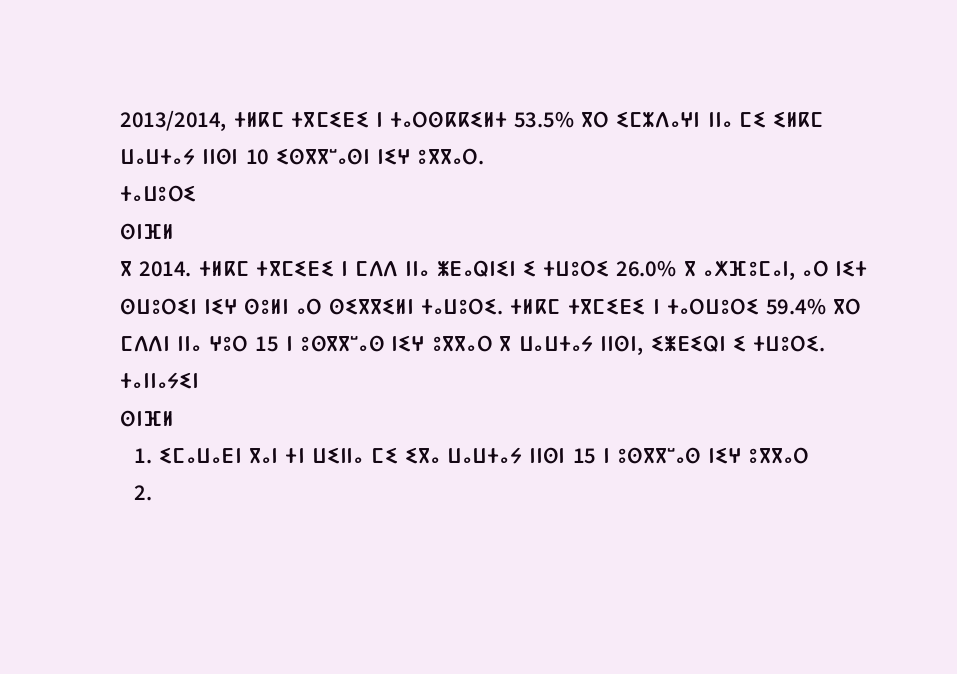2013/2014, ⵜⵍⴽⵎ ⵜⴳⵎⵉⴹⵉ ⵏ ⵜⴰⵔⵙⴽⴽⵉⵍⵜ 53.5% ⴳⵔ ⵉⵎⵣⴷⴰⵖⵏ ⵏⵏⴰ ⵎⵉ ⵉⵍⴽⵎ ⵡⴰⵡⵜⴰⵢ ⵏⵏⵙⵏ 10 ⵉⵙⴳⴳⵯⴰⵙⵏ ⵏⵉⵖ ⵓⴳⴳⴰⵔ.
ⵜⴰⵡⵓⵔⵉ
ⵙⵏⴼⵍ
ⴳ 2014. ⵜⵍⴽⵎ ⵜⴳⵎⵉⴹⵉ ⵏ ⵎⴷⴷ ⵏⵏⴰ ⵥⴹⴰⵕⵏⵉⵏ ⵉ ⵜⵡⵓⵔⵉ 26.0% ⴳ ⴰⵅⴼⵓⵎⴰⵏ, ⴰⵔ ⵏⵉⵜ ⵙⵡⵓⵔⵉⵏ ⵏⵉⵖ ⵙⵓⵍⵏ ⴰⵔ ⵙⵉⴳⴳⵉⵍⵏ ⵜⴰⵡⵓⵔⵉ. ⵜⵍⴽⵎ ⵜⴳⵎⵉⴹⵉ ⵏ ⵜⴰⵔⵡⵓⵔⵉ 59.4% ⴳⵔ ⵎⴷⴷⵏ ⵏⵏⴰ ⵖⵓⵔ 15 ⵏ ⵓⵙⴳⴳⵯⴰⵙ ⵏⵉⵖ ⵓⴳⴳⴰⵔ ⴳ ⵡⴰⵡⵜⴰⵢ ⵏⵏⵙⵏ, ⵉⵥⴹⵉⵕⵏ ⵉ ⵜⵡⵓⵔⵉ.
ⵜⴰⵏⵏⴰⵢⵉⵏ
ⵙⵏⴼⵍ
  1. ⵉⵎⴰⵡⴰⴹⵏ ⴳⴰⵏ ⵜⵏ ⵡⵉⵏⵏⴰ ⵎⵉ ⵉⴳⴰ ⵡⴰⵡⵜⴰⵢ ⵏⵏⵙⵏ 15 ⵏ ⵓⵙⴳⴳⵯⴰⵙ ⵏⵉⵖ ⵓⴳⴳⴰⵔ
  2.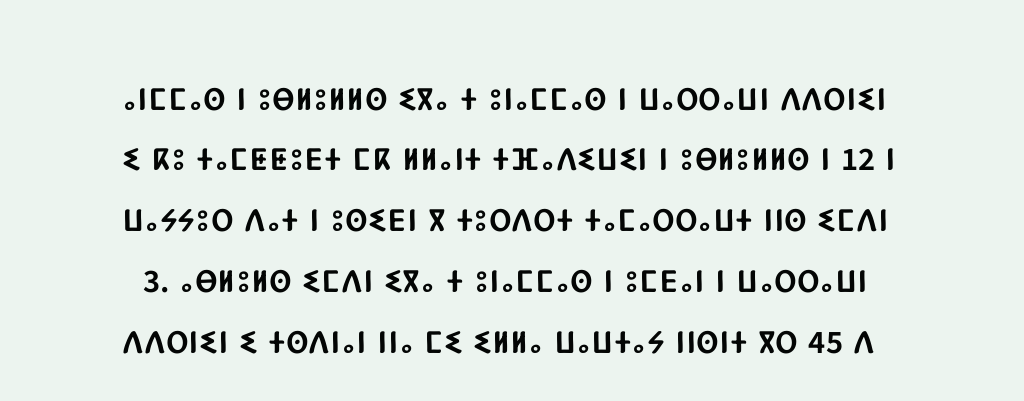ⴰⵏⵎⵎⴰⵙ ⵏ ⵓⴱⵍⵓⵍⵍⵙ ⵉⴳⴰ ⵜ ⵓⵏⴰⵎⵎⴰⵙ ⵏ ⵡⴰⵔⵔⴰⵡⵏ ⴷⴷⵔⵏⵉⵏ ⵉ ⴽⵓ ⵜⴰⵎⵟⵟⵓⴹⵜ ⵎⴽ ⵍⵍⴰⵏⵜ ⵜⴼⴰⴷⵉⵡⵉⵏ ⵏ ⵓⴱⵍⵓⵍⵍⵙ ⵏ 12 ⵏ ⵡⴰⵢⵢⵓⵔ ⴷⴰⵜ ⵏ ⵓⵙⵉⴹⵏ ⴳ ⵜⵓⵔⴷⵔⵜ ⵜⴰⵎⴰⵔⵔⴰⵡⵜ ⵏⵏⵙ ⵉⵎⴷⵏ
  3. ⴰⴱⵍⵓⵍⵙ ⵉⵎⴷⵏ ⵉⴳⴰ ⵜ ⵓⵏⴰⵎⵎⴰⵙ ⵏ ⵓⵎⴹⴰⵏ ⵏ ⵡⴰⵔⵔⴰⵡⵏ ⴷⴷⵔⵏⵉⵏ ⵉ ⵜⵙⴷⵏⴰⵏ ⵏⵏⴰ ⵎⵉ ⵉⵍⵍⴰ ⵡⴰⵡⵜⴰⵢ ⵏⵏⵙⵏⵜ ⴳⵔ 45 ⴷ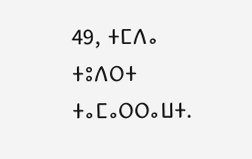49, ⵜⵎⴷⴰ ⵜⵓⴷⵔⵜ ⵜⴰⵎⴰⵔⵔⴰⵡⵜ.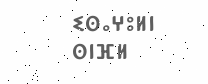ⵉⵙⴰⵖⵓⵍⵏ
ⵙⵏⴼⵍ